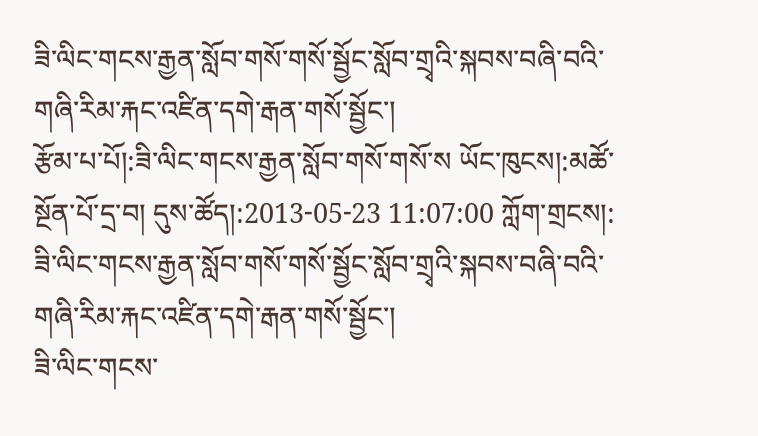ཟི་ལིང་གངས་རྒྱན་སློབ་གསོ་གསོ་སྦྱོང་སློབ་གྲྭའི་སྐབས་བཞི་བའི་གཞི་རིམ་རྐང་འཛིན་དགེ་རྒན་གསོ་སྦྱོང་།
རྩོམ་པ་པོ།:ཟི་ལིང་གངས་རྒྱན་སློབ་གསོ་གསོ་ས ཡོང་ཁུངས།:མཚོ་སྔོན་པོ་དྲ་བ། དུས་ཚོད།:2013-05-23 11:07:00 ཀློག་གྲངས།:
ཟི་ལིང་གངས་རྒྱན་སློབ་གསོ་གསོ་སྦྱོང་སློབ་གྲྭའི་སྐབས་བཞི་བའི་གཞི་རིམ་རྐང་འཛིན་དགེ་རྒན་གསོ་སྦྱོང་།
ཟི་ལིང་གངས་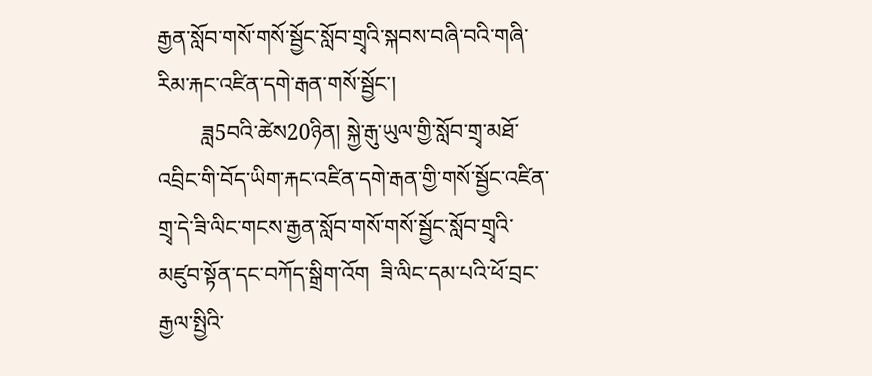རྒྱན་སློབ་གསོ་གསོ་སྦྱོང་སློབ་གྲྭའི་སྐབས་བཞི་བའི་གཞི་རིམ་རྐང་འཛིན་དགེ་རྒན་གསོ་སྦྱོང་།
        ཟླ5བའི་ཚེས20ཉིན། སྐྱེ་རྒུ་ཡུལ་གྱི་སློབ་གྲྭ་མཐོ་འབྲིང་གི་བོད་ཡིག་རྐང་འཛིན་དགེ་རྒན་གྱི་གསོ་སྦྱོང་འཛིན་གྲྭ་དེ་ཟི་ལིང་གངས་རྒྱན་སློབ་གསོ་གསོ་སྦྱོང་སློབ་གྲྭའི་མཛུབ་སྟོན་དང་བཀོད་སྒྲིག་འོག  ཟི་ལིང་དམ་པའི་ཕོ་བྲང་རྒྱལ་སྤྱིའི་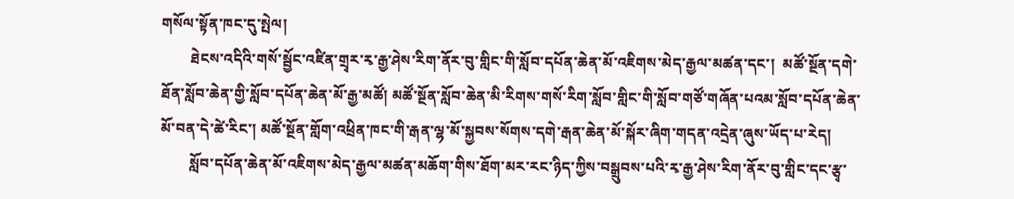གསོལ་སྟོན་ཁང་དུ་སྤེལ།
        ཐེངས་འདིའི་གསོ་སྦྱོང་འཛིན་གྲྭར་རྭ་རྒྱ་ཤེས་རིག་ནོར་བུ་གླིང་གི་སློབ་དཔོན་ཆེན་མོ་འཇིགས་མེད་རྒྱལ་མཚན་དང་།  མཚོ་སྔོན་དགེ་ཐོན་སློབ་ཆེན་གྱི་སློབ་དཔོན་ཆེན་མོ་རྒྱ་མཚོ། མཚོ་སྔོན་སློབ་ཆེན་མི་རིགས་གསོ་རིག་སློབ་གླིང་གི་སློབ་གཙོ་གཞོན་པའམ་སློབ་དཔོན་ཆེན་མོ་བན་དེ་ཚེ་རིང་། མཚོ་སྔོན་གློག་འཕྲིན་ཁང་གི་རྒན་ལྷ་མོ་སྐྱབས་སོགས་དགེ་རྒན་ཆེན་མོ་སྐོར་ཞིག་གདན་འདྲེན་ཞུས་ཡོད་པ་རེད།
        སློབ་དཔོན་ཆེན་མོ་འཇིགས་མེད་རྒྱལ་མཚན་མཆོག་གིས་ཐོག་མར་རང་ཉིད་ཀྱིས་བསྒྲུབས་པའི་རྭ་རྒྱ་ཤེས་རིག་ནོར་བུ་གླིང་དང་རྩྭ་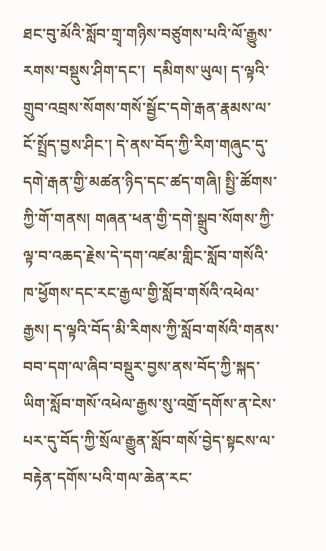ཐང་བུ་མོའི་སློབ་གྲྭ་གཉིས་བཙུགས་པའི་ལོ་རྒྱུས་རགས་བསྡུས་ཤིག་དང་།  དམིགས་ཡུལ། ད་ལྟའི་གྲུབ་འབྲས་སོགས་གསོ་སྦྱོང་དགེ་རྒན་རྣམས་ལ་ངོ་སྤྲོད་བྱས་ཤིང་། དེ་ནས་བོད་ཀྱི་རིག་གཞུང་དུ་དགེ་རྒན་གྱི་མཚན་ཉིད་དང་ཚད་གཞི། སྤྱི་ཚོགས་ཀྱི་གོ་གནས། གཞན་ཕན་གྱི་དགེ་སྒྲུབ་སོགས་ཀྱི་ལྟ་བ་འཆད་རྗེས་དེ་དག་འཛམ་གླིང་སློབ་གསོའི་ཁ་ཕྱོགས་དང་རང་རྒྱལ་གྱི་སློབ་གསོའི་འཕེལ་རྒྱས། ད་ལྟའི་བོད་མི་རིགས་ཀྱི་སློབ་གསོའི་གནས་བབ་དག་ལ་ཞིབ་བསྡུར་བྱས་ནས་བོད་ཀྱི་སྐད་ཡིག་སློབ་གསོ་འཕེལ་རྒྱས་སུ་འགྲོ་དགོས་ན་ངེས་པར་དུ་བོད་ཀྱི་སྲོལ་རྒྱུན་སློབ་གསོ་བྱེད་སྟངས་ལ་བརྟེན་དགོས་པའི་གལ་ཆེན་རང་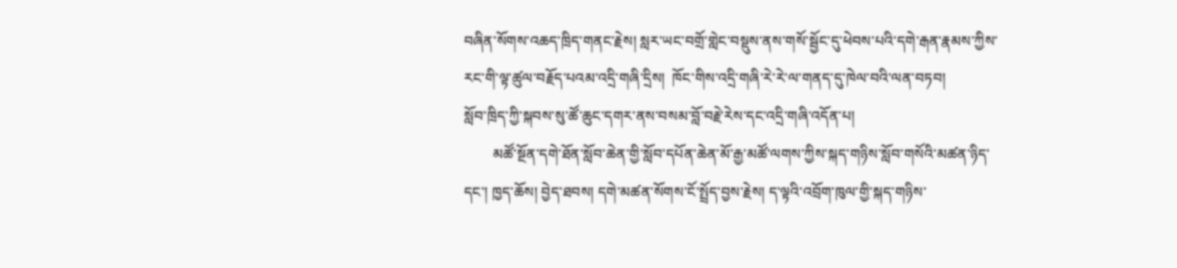བཞིན་སོགས་འཆད་ཁྲིད་གནང་རྗེས། སླར་ཡང་བགྲོ་གླེང་བསྡུས་ནས་གསོ་སྦྱོང་དུ་ཕེབས་པའི་དགེ་རྒན་རྣམས་ཀྱིས་རང་གི་ལྟ་ཚུལ་བརྗོད་པའམ་འདྲི་གཞི་དྲིས།  ཁོང་གིས་འདྲི་གཞི་རེ་རེ་ལ་གནད་དུ་ཁེལ་བའི་ལན་བཏབ།
སློབ་ཁྲིད་ཀྱི་སྐབས་སུ་ཚོ་ཆུང་དགར་ནས་བསམ་བློ་བརྗེ་རེས་དང་འདྲི་གཞི་འདོན་པ།
        མཚོ་སྔོན་དགེ་ཐོན་སློབ་ཆེན་གྱི་སློབ་དཔོན་ཆེན་མོ་རྒྱ་མཚོ་ལགས་ཀྱིས་སྐད་གཉིས་སློབ་གསོའི་མཚན་ཉིད་དང་། ཁྱད་ཆོས། བྱེད་ཐབས། དགེ་མཚན་སོགས་ངོ་སྤྲོད་བྱས་རྗེས། ད་ལྟའི་འབྲོག་ཁུལ་གྱི་སྐད་གཉིས་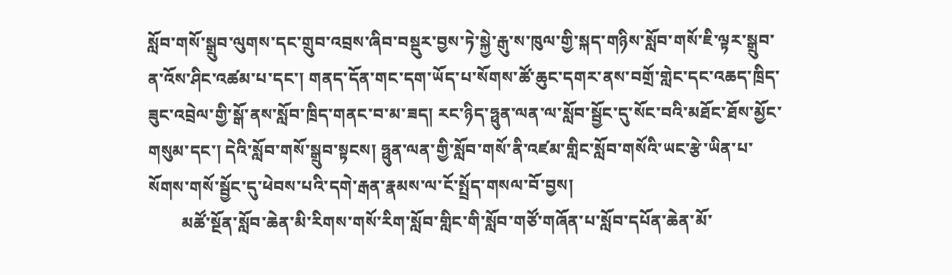སློབ་གསོ་སྒྲུབ་ལུགས་དང་གྲུབ་འབྲས་ཞིབ་བསྡུར་བྱས་ཏེ་སྐྱེ་རྒུ་ས་ཁུལ་གྱི་སྐད་གཉིས་སློབ་གསོ་ཇི་ལྟར་སྒྲུབ་ན་འོས་ཤིང་འཚམ་པ་དང་། གནད་དོན་གང་དག་ཡོད་པ་སོགས་ཚོ་ཆུང་དགར་ནས་བགྲོ་གླེང་དང་འཆད་ཁྲིད་ཟུང་འབྲེལ་གྱི་སྒོ་ནས་སློབ་ཁྲིད་གནང་བ་མ་ཟད། རང་ཉིད་ཧྥུན་ལན་ལ་སློབ་སྦྱོང་དུ་སོང་བའི་མཐོང་ཐོས་མྱོང་གསུམ་དང་། དེའི་སློབ་གསོ་སྒྲུབ་སྟངས། ཧྥུན་ལན་གྱི་སློབ་གསོ་ནི་འཛམ་གླིང་སློབ་གསོའི་ཡང་རྩེ་ཡིན་པ་སོགས་གསོ་སྦྱོང་དུ་ཕེབས་པའི་དགེ་རྒན་རྣམས་ལ་ངོ་སྤྲོད་གསལ་བོ་བྱས།
        མཚོ་སྔོན་སློབ་ཆེན་མི་རིགས་གསོ་རིག་སློབ་གླིང་གི་སློབ་གཙོ་གཞོན་པ་སློབ་དཔོན་ཆེན་མོ་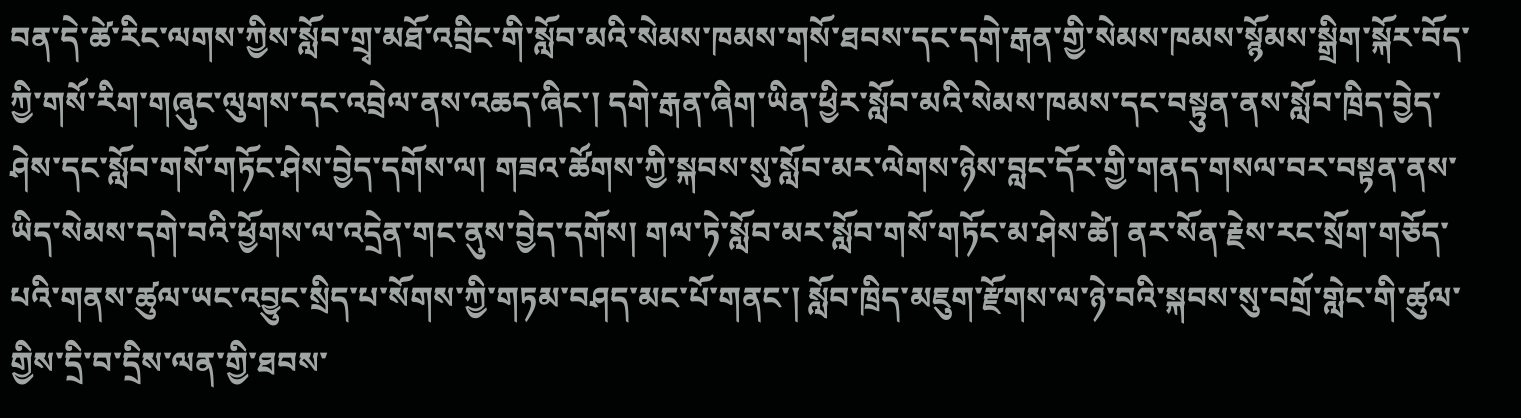བན་དེ་ཚེ་རིང་ལགས་ཀྱིས་སློབ་གྲྭ་མཐོ་འབྲིང་གི་སློབ་མའི་སེམས་ཁམས་གསོ་ཐབས་དང་དགེ་རྒན་གྱི་སེམས་ཁམས་སྙོམས་སྒྲིག་སྐོར་བོད་ཀྱི་གསོ་རིག་གཞུང་ལུགས་དང་འབྲེལ་ནས་འཆད་ཞིང་། དགེ་རྒན་ཞིག་ཡིན་ཕྱིར་སློབ་མའི་སེམས་ཁམས་དང་བསྟུན་ནས་སློབ་ཁྲིད་བྱེད་ཤེས་དང་སློབ་གསོ་གཏོང་ཤེས་བྱེད་དགོས་ལ། གཟའ་ཚོགས་ཀྱི་སྐབས་སུ་སློབ་མར་ལེགས་ཉེས་བླང་དོར་གྱི་གནད་གསལ་བར་བསྟན་ནས་ཡིད་སེམས་དགེ་བའི་ཕྱོགས་ལ་འདྲེན་གང་ནུས་བྱེད་དགོས། གལ་ཏེ་སློབ་མར་སློབ་གསོ་གཏོང་མ་ཤེས་ཚེ། ནར་སོན་རྗེས་རང་སྲོག་གཅོད་པའི་གནས་ཚུལ་ཡང་འབྱུང་སྲིད་པ་སོགས་ཀྱི་གཏམ་བཤད་མང་པོ་གནང་། སློབ་ཁྲིད་མཇུག་རྫོགས་ལ་ཉེ་བའི་སྐབས་སུ་བགྲོ་གླེང་གི་ཚུལ་གྱིས་དྲི་བ་དྲིས་ལན་གྱི་ཐབས་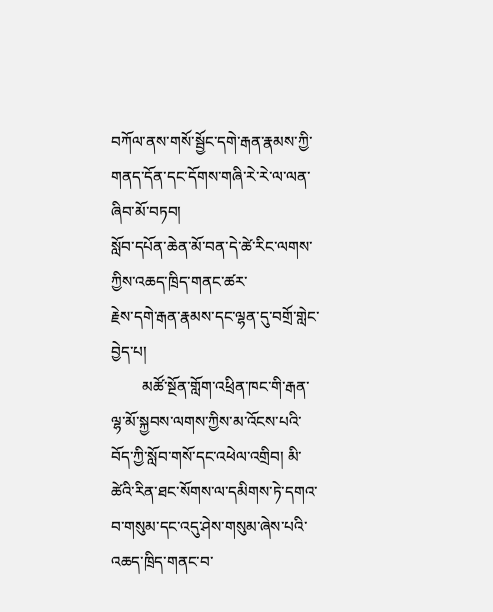བཀོལ་ནས་གསོ་སྦྱོང་དགེ་རྒན་རྣམས་ཀྱི་གནད་དོན་དང་དོགས་གཞི་རེ་རེ་ལ་ལན་ཞིབ་མོ་བཏབ།
སློབ་དཔོན་ཆེན་མོ་བན་དེ་ཚེ་རིང་ལགས་ཀྱིས་འཆད་ཁྲིད་གནང་ཚར་
རྗེས་དགེ་རྒན་རྣམས་དང་ལྷན་དུ་བགྲོ་གླེང་བྱེད་པ།
        མཚོ་སྔོན་གློག་འཕྲིན་ཁང་གི་རྒན་ལྷ་མོ་སྐྱབས་ལགས་ཀྱིས་མ་འོངས་པའི་བོད་ཀྱི་སློབ་གསོ་དང་འཕེལ་འགྲིབ། མི་ཚེའི་རིན་ཐང་སོགས་ལ་དམིགས་ཏེ་དགའ་བ་གསུམ་དང་འདུ་ཤེས་གསུམ་ཞེས་པའི་འཆད་ཁྲིད་གནང་བ་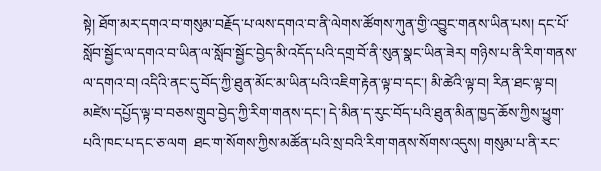སྟེ། ཐོག་མར་དགའ་བ་གསུམ་བརྗོད་པ་ལས་དགའ་བ་ནི་ལེགས་ཚོགས་ཀུན་གྱི་འབྱུང་གནས་ཡིན་པས། དང་པོ་སློབ་སྦྱོང་ལ་དགའ་བ་ཡིན་ལ་སློབ་སྦྱོང་བྱེད་མི་འདོད་པའི་དགྲ་བོ་ནི་སུན་སྣང་ཡིན་ཟེར། གཉིས་པ་ནི་རིག་གནས་ལ་དགའ་བ། འདིའི་ནང་དུ་བོད་ཀྱི་ཐུན་མོང་མ་ཡིན་པའི་འཇིག་རྟེན་ལྟ་བ་དང་། མི་ཚེའི་ལྟ་བ། རིན་ཐང་ལྟ་བ། མཛེས་དཔྱོད་ལྟ་བ་བཅས་གྲུབ་བྱེད་ཀྱི་རིག་གནས་དང་། དེ་མིན་ད་རུང་བོད་པའི་ཐུན་མིན་ཁྱད་ཆོས་ཀྱིས་ཕྱུག་པའི་ཁང་པ་དང་ཅ་ལག  ཐང་ག་སོགས་ཀྱིས་མཚོན་པའི་སྲ་བའི་རིག་གནས་སོགས་འདུས། གསུམ་པ་ནི་རང་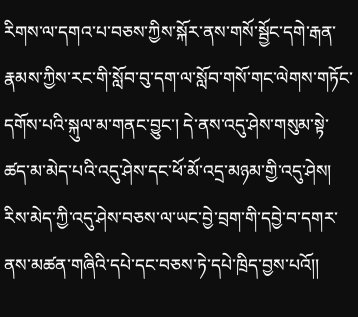རིགས་ལ་དགའ་པ་བཅས་ཀྱིས་སྐོར་ནས་གསོ་སྦྱོང་དགེ་རྒན་རྣམས་ཀྱིས་རང་གི་སློབ་བུ་དག་ལ་སློབ་གསོ་གང་ལེགས་གཏོང་དགོས་པའི་སྐུལ་མ་གནང་བྱུང་། དེ་ནས་འདུ་ཤེས་གསུམ་སྟེ་ཚད་མ་མེད་པའི་འདུ་ཤེས་དང་ཕོ་མོ་འདྲ་མཉམ་གྱི་འདུ་ཤེས། རིས་མེད་ཀྱི་འདུ་ཤེས་བཅས་ལ་ཡང་བྱེ་བྲག་གི་དབྱེ་བ་དགར་ནས་མཚན་གཞིའི་དཔེ་དང་བཅས་ཏེ་དཔེ་ཁྲིད་བྱས་པའོ།།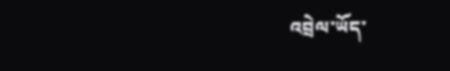འབྲེལ་ཡོད་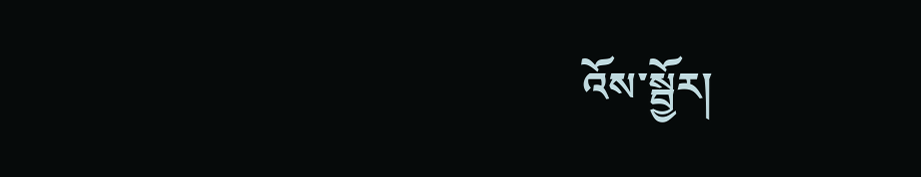འོས་སྦྱོར།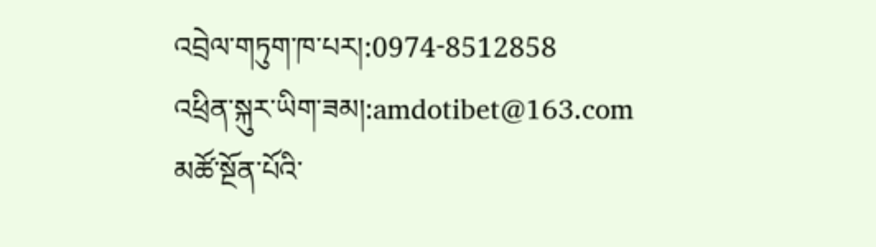འབྲེལ་གཏུག་ཁ་པར།:0974-8512858
འཕྲིན་སྐུར་ཡིག་ཟམ།:amdotibet@163.com
མཚོ་སྔོན་པོའི་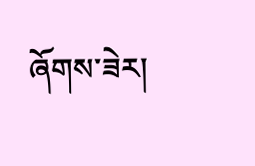ཞོགས་ཟེར།